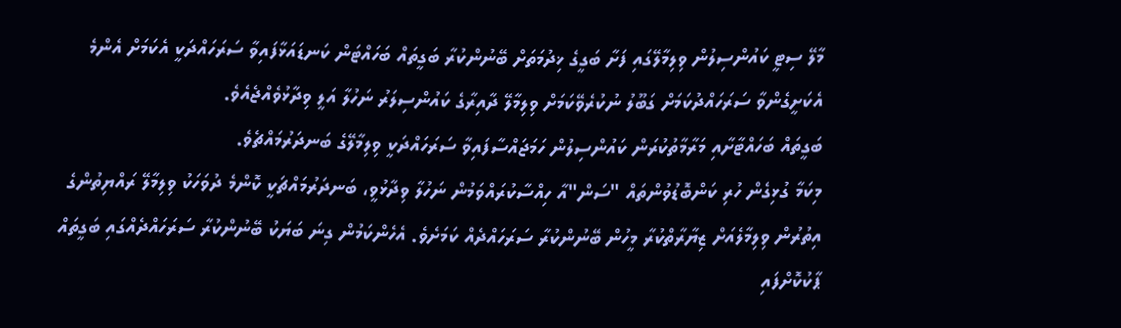މާލޭ ސިޓީ ކައުންސިލުން ވިލިމާލޭގައި ފަށާ ބަގީގެ ޚިދުމަތަށް ބޭނުންކުރާ ބަގީތައް ބަހައްޓަން ކަނޑައަޅާފައިވާ ސަރަހައްދަކީ އެކަމަށް އެންމެ އެކަށީގެންވާ ސަރަހައްދުކަމަށް ގަބޫލު ނުކުރެވޭކަމަށް ވިލިމާލޭ ދާއިރާގެ ކައުންސިލަރު ނަހުލާ އަލީ ވިދާޅުވެއްޖެއެވެ.
ބަގީތައް ބަހައްޓާށާއި މަރާމާތުކުރަން ކައުންސިލުން ހަމަޖައްސާފައިވާ ސަރަހައްދަކީ ވިލިމާލޭގެ ބަނދަރުމައްޗެވެ.
މިކަމާ ގުޅިގެން ހުރި ކަންބޮޑުވުންތައް "ސަން"އާ ހިއްސާކުރައްވަމުން ނަހުލާ ވިދާޅުވީ، ބަނދަރުމައްޗަކީ ކޮންމެ ދުވަހަކު ވިލިމާލޭ ރައްޔިތުންގެ އިތުރުން ވިލިމާލެއަށް ޒިޔާރާތްކުރާ މީހުން ބޭނުންކުރާ ސަރަހައްދެއް ކަމަށެވެ. އެހެންކަމުން ގިނަ ބަޔަކު ބޭނުންކުރާ ސަރަހައްދެއްގައި ބަގީތައް ޕާކުކޮށްފައި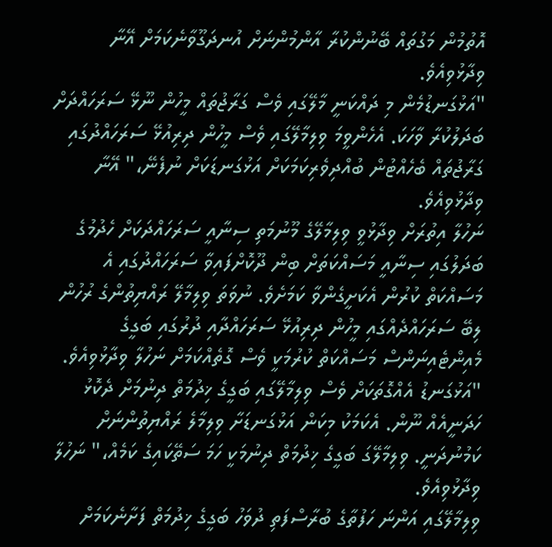އޮތުމުން މަގުތައް ބޭނުންކުރާ އާންމުންނަށް އުނދަގޫވާނެކަމަށް އޭނާ ވިދާޅުވިއެވެ.
"އަޅުގަނޑުމެން މި ދައްކަނީ މާލޭގައި ވެސް ގަރާޖުތައް މީހުން ނޫޅޭ ސަރަހައްދަށް ބަދަލުކުރާ ވާހަކަ. އެހެންވީމަ ވިލިމާލޭގައި ވެސް މީހުން ދިރިއުޅޭ ސަރަހައްދުގައި ގަރާޖުތައް ބެހެއްޓުން ބުއްދިވެރިކަމަކަށް އަޅުގަނޑަކަށް ނުފެނޭ،" އޭނާ ވިދާޅުވިއެވެ.
ނަހުލާ އިތުރަށް ވިދާޅުވީ ވިލިމާލޭގެ މޫނުމަތި ސިނާއީ ސަރަހައްދަކަށް ހެދުމުގެ ބަދަލުގައި ސިނާއީ މަސައްކަތަށް ބިން ދޫކޮށްފައިވާ ސަރަހައްދުގައި އެ މަސައްކަތް ކުރުން އެކަށީގެންވާ ކަމަށެވެ. ނުވަތަ ވިލިމާލޭ ރައްޔިތުންގެ ރުހުން ލިބޭ ސަރަހައްދެއްގައި މީހުން ދިރިއުޅޭ ސަރަހައްދާއި ދުރުގައި ބަގީގެ މެއިންޓެއިނަންސް މަސައްކަތް ކުރުމަކީ ވެސް ގޮތެއްކަމަށް ނަހުލާ ވިދާޅުވިއެވެ.
"އަޅުގަނޑު އެއްގޮތަކަށް ވެސް ވިލިމާލޭގައި ބަގީގެ ޚިދުމަތް ދިނުމަށް ދެކޮޅު ހަދަނީއެއް ނޫން. އެކަމަކު މިކަން އަޅުގަނޑަށާ ވިލިމާލެ ރައްޔިތުންނަށް ކަމުނުދަނީ. ވިލިމާލޭގަ ބަގީގެ ޚިދުމަތް ދިނުމަކީ ހަމަ ސަތޭކައިގެ ކަމެއް،" ނަހުލާ ވިދާޅުވިއެވެ.
ވިލިމާލޭގައި އަންނަ ހަފުތާގެ ބުރާސްފަތި ދުވަހު ބަގީގެ ޚިދުމަތް ފަށާނެކަމަށް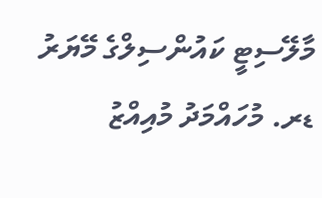މާލޭސިޓީ ކައުންސިލްގެ މޭޔަރު ޑރ. މުހައްމަދު މުއިއްޒު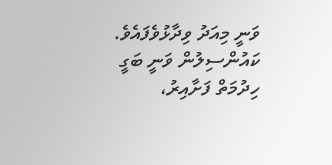ވަނީ މިއަދު ވިދާޅުވެފައެވެ. ކައުންސިލުން ވަނީ ބަގީ ހިދުމަތް ފަށާއިރު،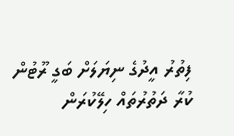ފިތުރު އީދުގެ ނިޔަލަށް ބަގީ ރޫޓުން ކުރާ ދަތުރުތައް ހިލޭކުރަން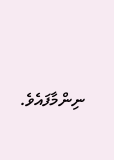ނިންމާފައެވެ.